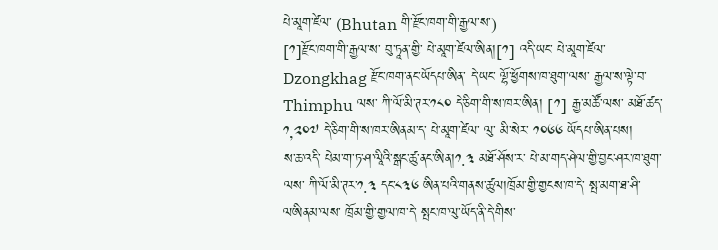པེ་མཱག་ཛེལ་ (Bhutan གི་རྫོང་ཁག་གི་རྒྱལ་ས་)
[༡]རྫོང་ཁག་གི་རྒྱལ་ས་ བུ་ཏཱན་གྱི་ པེ་མཱག་ཛེལ་ཨིན།[༡] འདི་ཡང་ པེ་མཱག་ཛེལ་ Dzongkhag རྫོང་ཁག་ནང་ཡོདཔ་ཨིན་ དེ་ཡང་ ལྷོ་ཕྱོགས་ཁ་ཐུག་ལས་ རྒྱལ་ས་ལྟེ་བ་ Thimphu ལས་ ཀི་ལོ་མི་ཊར་༡༨༠ དེ་ཅིག་གི་ས་ཁར་ཨིན། [༡] རྒྱ་མཚོ་ལས་ མཐོ་ཚད་༡,༢༠༧ དེ་ཅིག་གི་ས་ཁར་ཨིནམ་ད་ པེ་མཱག་ཛེལ་ ལུ་ མི་སེར་ ༡༠༦༦ ཡོདཔ་ཨིན་པས།
ས་ཆ་འདི་ པེམ་ག་ཏ་ཤ་ལཱིའི་སྒང་ཚུ་ནང་ཨིན།༡.༣ མཐོ་ཤོས་ར་ པེ་མ་གད་ཤེལ་གྱི་བྱང་ཤར་ཁ་ཐུག་ལས་ ཀི་ལོ་མི་ཊར་༡.༣ དང་༨༣༦ ཨིན་པའི་གནས་ཚུལ།ཁྲོམ་གྱི་གྱངས་ཁ་དེ་ སྤ་མག་ཐ་ཤི་ལཨིནམ་ལས་ ཁྲོམ་གྱི་གྱལ་ཁ་དེ་ སྤང་ཁ་ལུ་ཡོད་ནི་དེ་གིས་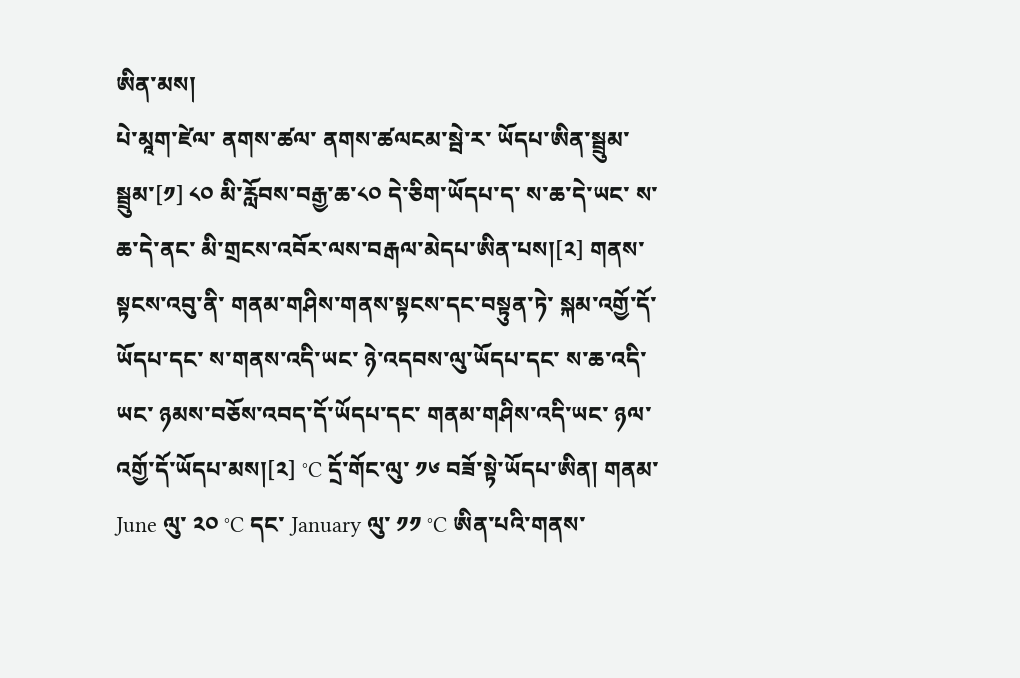ཨིན་མས།
པེ་མཱག་ཛེལ་ ནགས་ཚལ་ ནགས་ཚལངམ་སྦེ་ར་ ཡོདཔ་ཨིན་སྦྲུམ་སྦྲུམ་[༡] ༨༠ མི་རློབས་བརྒྱ་ཆ་༨༠ དེ་ཅིག་ཡོདཔ་ད་ ས་ཆ་དེ་ཡང་ ས་ཆ་དེ་ནང་ མི་གྲངས་འབོར་ལས་བརྒལ་མེདཔ་ཨིན་པས།[༢] གནས་སྟངས་འབུ་ནི་ གནམ་གཤིས་གནས་སྟངས་དང་བསྟུན་ཏེ་ སྐམ་འགྱོ་དོ་ཡོདཔ་དང་ ས་གནས་འདི་ཡང་ ཉེ་འདབས་ལུ་ཡོདཔ་དང་ ས་ཆ་འདི་ཡང་ ཉམས་བཅོས་འབད་དོ་ཡོདཔ་དང་ གནམ་གཤིས་འདི་ཡང་ ཉལ་འགྱོ་དོ་ཡོདཔ་མས།[༢] °C དྲོ་གོང་ལུ་ ༡༦ བཟོ་སྟེ་ཡོདཔ་ཨིན། གནམ་ June ལུ་ ༢༠ °C དང་ January ལུ་ ༡༡ °C ཨིན་པའི་གནས་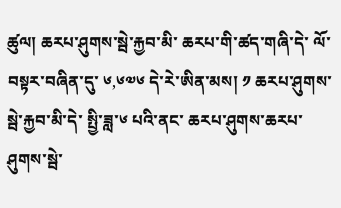ཚུལ། ཆརཔ་ཤུགས་སྦེ་རྐྱབ་མི་ ཆརཔ་གི་ཚད་གཞི་དེ་ ལོ་བསྟར་བཞིན་དུ་ ༦,༦༧༦ དེ་རེ་ཨིན་མས། ༡ ཆརཔ་ཤུགས་སྦེ་རྐྱབ་མི་དེ་ སྤྱི་ཟླ་༦ པའི་ནང་ ཆརཔ་ཤུགས་ཆརཔ་ཤུགས་སྦེ་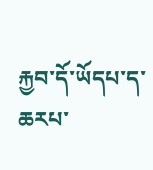རྐྱབ་དོ་ཡོདཔ་ད་ ཆརཔ་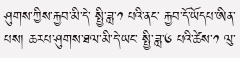ཤུགས་ཀྱིས་རྐྱབ་མི་དེ་ སྤྱི་ཟླ་༡ པའི་ནང་ རྐྱབ་དོ་ཡོདཔ་ཨིན་པས། ཆརཔ་ཤུགས་ཐལ་མི་དེ་ཡང་ སྤྱི་ཟླ་༦ པའི་ཚེས་༡ ལུ་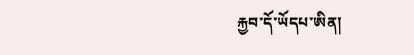རྐྱབ་དོ་ཡོདཔ་ཨིན།